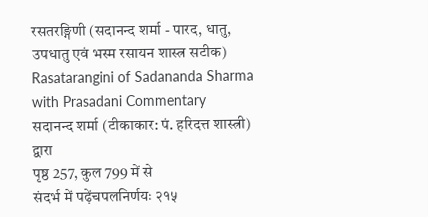रसतरङ्गिणी (सदानन्द शर्मा - पारद, धातु, उपधातु एवं भस्म रसायन शास्त्र सटीक)
Rasatarangini of Sadananda Sharma with Prasadani Commentary
सदानन्द शर्मा (टीकाकार: पं. हरिदत्त शास्त्री) द्वारा
पृष्ठ 257, कुल 799 में से
संदर्भ में पढ़ेंचपलनिर्णयः २१५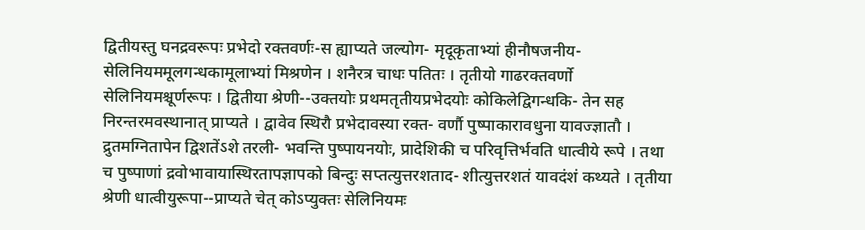द्वितीयस्तु घनद्रवरूपः प्रभेदो रक्तवर्णः-स ह्याप्यते जल्योग- मृदूकृताभ्यां हीनौषजनीय-सेलिनियममूलगन्धकामूलाभ्यां मिश्रणेन । शनैरत्र चाधः पतितः । तृतीयो गाढरक्तवर्णो सेलिनियमश्चूर्णरूपः । द्वितीया श्रेणी--उक्तयोः प्रथमतृतीयप्रभेदयोः कोकिलेद्विगन्धकि- तेन सह निरन्तरमवस्थानात् प्राप्यते । द्वावेव स्थिरौ प्रभेदावस्या रक्त- वर्णौ पुष्पाकारावधुना यावज्ज्ञातौ । द्रुतमग्नितापेन द्विशतेंऽशे तरली- भवन्ति पुष्पायनयोः, प्रादेशिकी च परिवृत्तिर्भवति धात्वीये रूपे । तथा च पुष्पाणां द्रवोभावायास्थिरतापज्ञापको बिन्दुः सप्तत्युत्तरशताद- शीत्युत्तरशतं यावदंशं कथ्यते । तृतीया श्रेणी धात्वीयुरूपा--प्राप्यते चेत् कोऽप्युक्तः सेलिनियमः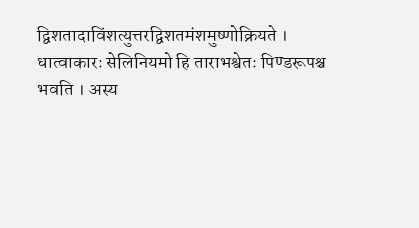द्विशतादाविंशत्युत्तरद्विशतमंशमुष्णोक्रियते । धात्वाकारः सेलिनियमो हि ताराभश्वेतः पिण्डरूपश्च भवति । अस्य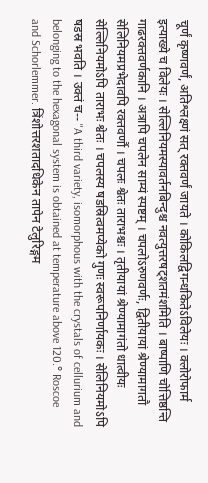चूर्णं कृष्णवर्णं, अतिश्लक्ष्णं सत् रक्तवर्णं जायते । कोकिलद्विगन्धकितेऽविलेयः । क्लोरोफार्म इत्याख्ये च विलेयः । सेल्लिनियमस्यावर्तनबिन्दुश्च नवत्युत्तरषट्शतमंशमिति । बाष्पाणि चोत्तिष्ठन्ति गाढरक्तवर्णकानि । अत्रापि चपलेन साम्यं स्पष्टम् । चपलोऽरुणवर्णः, द्वितीयायां श्रेण्यामागतौ सेलिनियमप्रभेदावपि रक्तवर्णौ । चपलः श्वेतः ताराभश्चः । तृतीयायां श्रेण्यामागंतो धात्वीयः सेल्लिनियमोऽपि ताराभः श्वेतः । चपलस्य षडस्रित्वमप्येको गुणः स्वरूपनिर्णायकः । सेलिनियमोऽपि षडस्र भवति । उक्तं च-- "A third variety, isomorphous with the crystals of cellurium and belonging to the hexagonal system is obtained at temperature above 120.° Roscoe and Schorlemmer. त्रिंशोत्तरशतादधिकेन तापेन टेलुरिङ्गम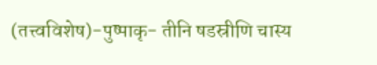(तत्त्वविशेष)-पुष्पाकृ- तीनि षडस्रीणि चास्य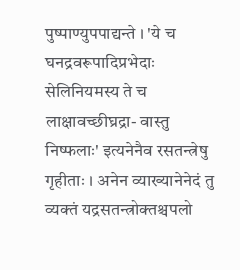पुष्पाण्युपपाद्यन्ते । 'ये च घनद्रवरूपादिप्रभेदाः सेलिनियमस्य ते च लाक्षावच्छीघ्रद्रा- वास्तु निष्फलाः' इत्यनेनैव रसतन्त्रेषु गृहीताः । अनेन व्याख्यानेनेदं तु व्यक्तं यद्रसतन्त्रोक्तश्चपलो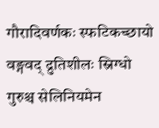गौरादिवर्णकः स्फटिकच्छायो वङ्गवद् द्रुतिशीलः स्निग्धो गुरुश्च सेलिनियमेन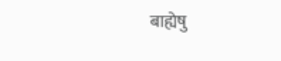बाह्येषु